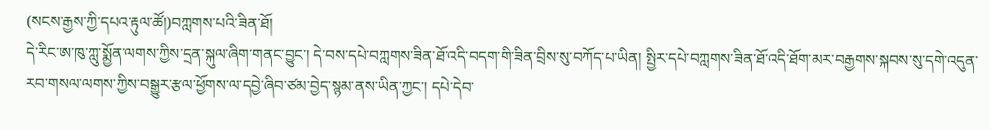(སངས་རྒྱས་ཀྱི་དཔའ་རྟུལ་ཚོ།)བཀླགས་པའི་ཟིན་ཐོ།
དེ་རིང་ཨ་ཁུ་ཀླུ་སྨྱོན་ལགས་ཀྱིས་དྲན་སྐུལ་ཞིག་གནང་བྱུང་། དེ་བས་དཔེ་བཀླགས་ཟིན་ཐོ་འདི་བདག་གི་ཟིན་བྲིས་སུ་བཀོད་པ་ཡིན། སྤྱིར་དཔེ་བཀླགས་ཟིན་ཐོ་འདི་ཐོག་མར་བརྒྱགས་སྐབས་སུ་དགེ་འདུན་རབ་གསལ་ལགས་ཀྱིས་བསྒྱུར་རྩལ་ཕྱོགས་ལ་དབྱེ་ཞིབ་ཙམ་བྱེད་སྙམ་ནས་ཡིན་ཀྱང་། དཔེ་དེབ་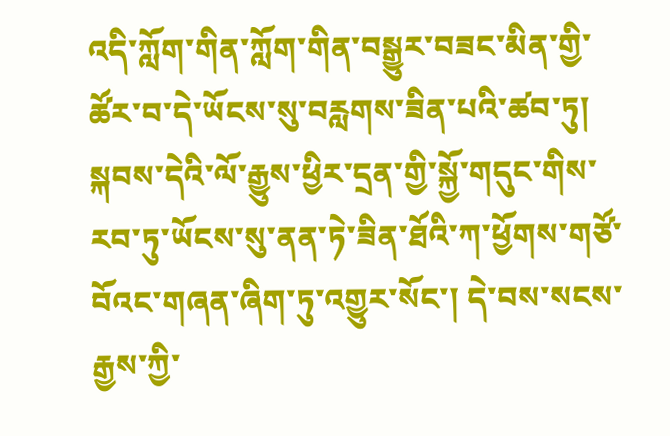འདི་ཀློག་གིན་ཀློག་གིན་བསྒྱུར་བཟང་མིན་གྱི་ཚོར་བ་དེ་ཡོངས་སུ་བརླགས་ཟིན་པའི་ཚབ་ཏུ། སྐབས་དེའི་ལོ་རྒྱུས་ཕྱིར་དྲན་གྱི་སྐྱོ་གདུང་གིས་རབ་ཏུ་ཡོངས་སུ་ནན་ཏེ་ཟིན་ཐོའི་ཀ་ཕྱོགས་གཙོ་བོའང་གཞན་ཞིག་ཏུ་འགྱུར་སོང་། དེ་བས་སངས་རྒྱས་ཀྱི་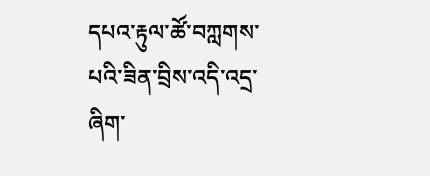དཔའ་རྟུལ་ཚོ་བཀླགས་པའི་ཟིན་བྲིས་འདི་འདྲ་ཞིག་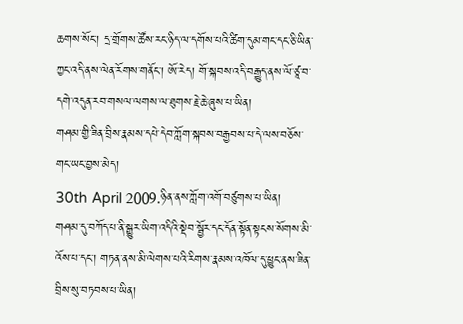ཆགས་སོང་། དྲ་གྲོགས་ཚོས་རང་ཉིད་ལ་དགོས་པའི་ཚིག་དུམ་གང་དང་ཅི་ཡིན་ཀྱང་འདི་ནས་ལེན་རོགས་གནོང་། ཨོ་རེད། གོ་སྐབས་འདི་བརྒྱུད་ནས་ལོ་ཙཱ་བ་དགེ་འདུན་རབ་གསལ་ལགས་ལ་ཐུགས་རྗེ་ཆེ་ཞུས་པ་ཡིན།
གཤམ་གྱི་ཟིན་བྲིས་རྣམས་དཔེ་དེབ་ཀློག་སྐབས་བརྒྱབས་པ་དེ་ལས་བཅོས་གང་ཡང་བྱས་མེད།
30th April 2009.ཉིན་ནས་ཀློག་འགོ་བཙུགས་པ་ཡིན།
གཤམ་དུ་བཀོད་པ་ནི་སྒྱུར་ཡིག་འདིའི་སྡེབ་སྦྱོར་དང་དོན་སྟོན་སྟངས་སོགས་མི་འོས་པ་དང་། གཏན་ནས་མི་ལེགས་པའི་རིགས་རྣམས་འཁོལ་དུ་ཕྱུང་ནས་ཟིན་བྲིས་སུ་བཏབས་པ་ཡིན།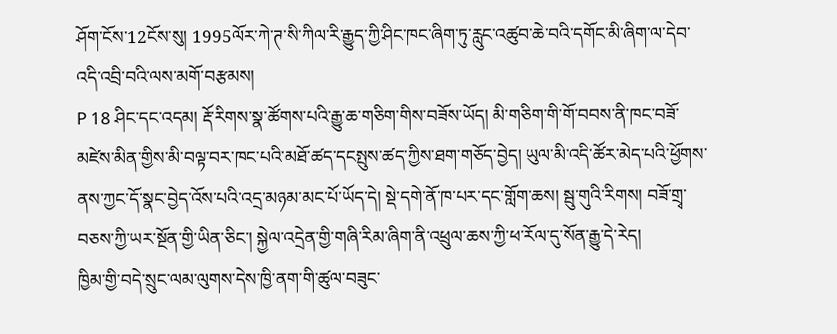ཤོག་ངོས་12ངོས་སུ། 1995ལོར་ཀེ་ཊ་སི་ཀིལ་རི་རྒྱུད་ཀྱི་ཤིང་ཁང་ཞིག་ཏུ་རླུང་འཚུབ་ཆེ་བའི་དགོང་མི་ཞིག་ལ་དེབ་འདི་འབྲི་བའི་ལས་མགོ་བརྩམས།
P 18 ཤིང་དང་འདམ། རྡོ་རིགས་སྣ་ཚོགས་པའི་རྒྱུ་ཆ་གཅིག་གིས་བཟོས་ཡོད། མི་གཅིག་གི་གོ་བབས་ནི་ཁང་བཟོ་མཛེས་མིན་གྱིས་མི་བལྟ་བར་ཁང་པའི་མཐོ་ཚད་དངསྤུས་ཚད་ཀྱིས་ཐག་གཅོད་བྱེད། ཡུལ་མི་འདི་ཚོར་མེད་པའི་ཕྱོགས་ནས་ཀྱང་དོ་སྣང་བྱེད་འོས་པའི་འདྲ་མཉམ་མང་པོ་ཡོད་དེ། སྡེ་དགེ་ནོ་ཁ་པར་དང་གློག་ཆས། སྦུ་གུའི་རིགས། བཟོ་གྲྭ་བཅས་ཀྱི་ཡར་སྔོན་གྱི་ཡིན་ཅིང་། སྐྱེལ་འདྲེན་གྱི་གཞི་རིམ་ཞིག་ནི་འཕྲུལ་ཆས་ཀྱི་ཕ་རོལ་དུ་སོན་རྒྱུ་དེ་རེད།
ཁྱིམ་གྱི་བདེ་སྲུང་ལམ་ལུགས་དེས་ཁྱི་ནག་གི་ཚུལ་བཟུང་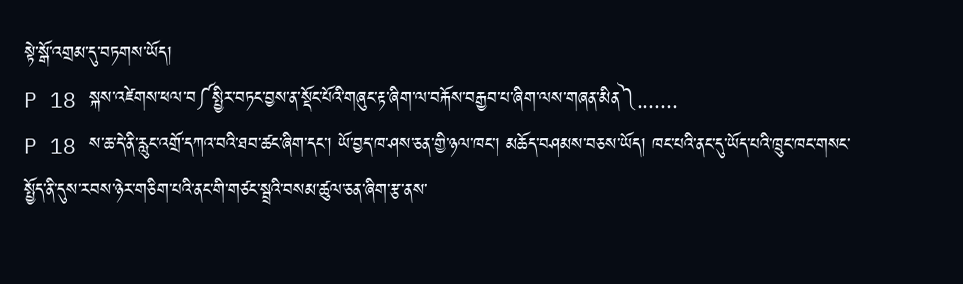སྟེ་སྒོ་འགྲམ་དུ་བཏགས་ཡོད།
P 18 སྐས་འཛེགས་ཕལ་བ༼སྤྱིར་བཏང་བྱས་ན་སྡོང་པོའི་གཞུང་རྟ་ཞིག་ལ་བརྐོས་བརྒྱབ་པ་ཞིག་ལས་གཞན་མིན༽.......
P 18 ས་ཆ་དེ་ནི་རླུང་འགྲོ་དཀའ་བའི་ཐབ་ཚང་ཞིག་དང་། ཡོ་བྱད་ཁ་ཤས་ཅན་གྱི་ཉལ་ཁང་། མཆོད་བཤམས་བཅས་ཡོད། ཁང་པའི་ནང་དུ་ཡོད་པའི་ཁྲུང་ཁང་གསང་སྤྱོད་ནི་དུས་རབས་ཉེར་གཅིག་པའི་ནང་གི་གཙང་སྦྲའི་བསམ་ཚུལ་ཅན་ཞིག་རྩ་ནས་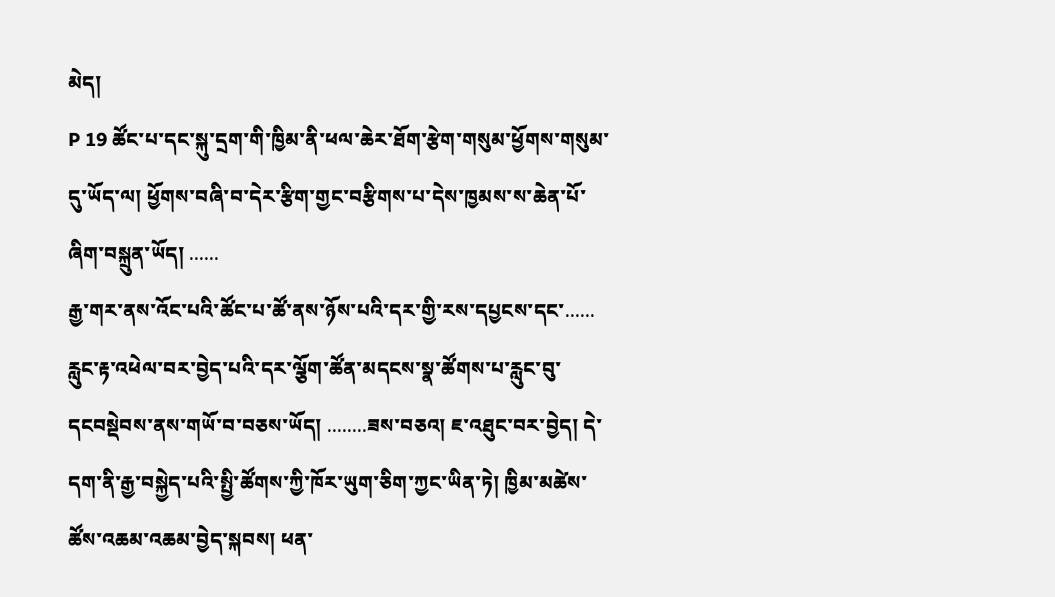མེད།
P 19 ཚོང་པ་དང་སྐུ་དྲག་གི་ཁྱིམ་ནི་ཕལ་ཆེར་ཐོག་རྩེག་གསུམ་ཕྱོགས་གསུམ་དུ་ཡོད་ལ། ཕྱོགས་བཞི་བ་དེར་རྩིག་གྱང་བརྩིགས་པ་དེས་ཁྱམས་ས་ཆེན་པོ་ཞིག་བསྐྲུན་ཡོད། ......
རྒྱ་གར་ནས་འོང་པའི་ཚོང་པ་ཚོ་ནས་ཉོས་པའི་དར་གྱི་རས་དཔྱངས་དང་......
རླུང་རྟ་འཕེལ་བར་བྱེད་པའི་དར་ལྕོག་ཚོན་མདངས་སྣ་ཚོགས་པ་རླུང་བུ་དངབསྡེབས་ནས་གཡོ་བ་བཅས་ཡོད། ........ཟས་བཅའ། ཇ་འཐུང་བར་བྱེད། དེ་དག་ནི་རྒྱ་བསྐྱེད་པའི་སྤྱི་ཚོགས་ཀྱི་ཁོར་ཡུག་ཅིག་ཀྱང་ཡིན་ཏེ། ཁྱིམ་མཚེས་ཚོས་འཆམ་འཆམ་བྱེད་སྐབས། ཕན་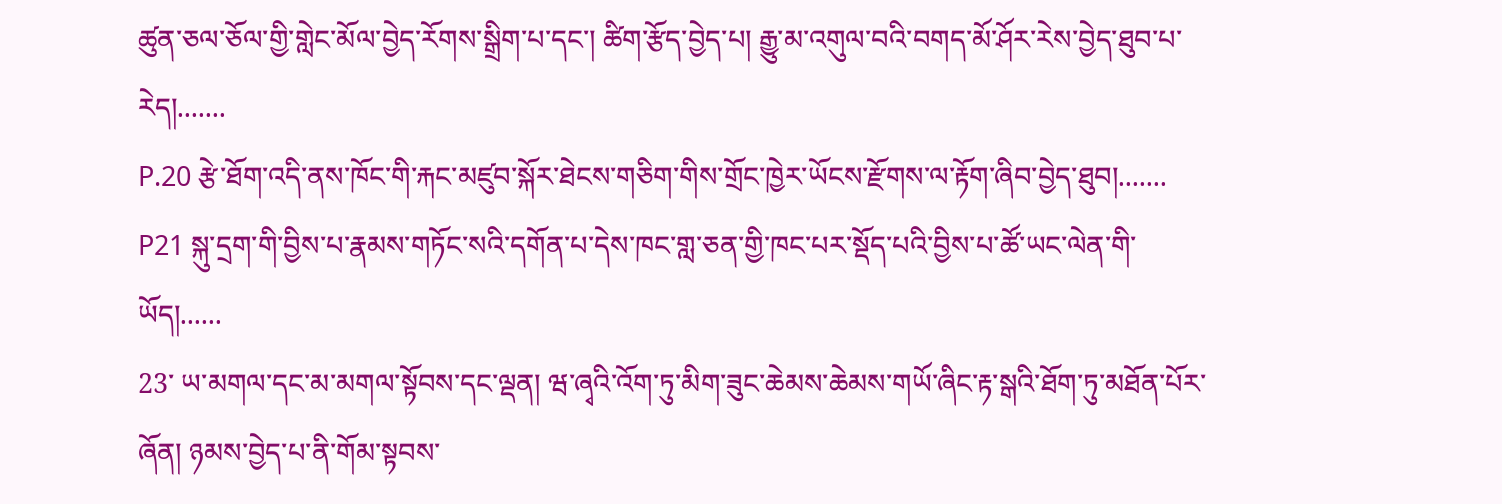ཚུན་ཅལ་ཅོལ་གྱི་གླེང་མོལ་བྱེད་རོགས་སྒྲིག་པ་དང་། ཚིག་རྩོད་བྱེད་པ། རྒྱུ་མ་འགུལ་བའི་བགད་མོ་ཤོར་རེས་བྱེད་ཐུབ་པ་རེད།.......
P.20 རྩེ་ཐོག་འདི་ནས་ཁོང་གི་རྐང་མཛུབ་སྐོར་ཐེངས་གཅིག་གིས་གྲོང་ཁྱེར་ཡོངས་རྫོགས་ལ་རྟོག་ཞིབ་བྱེད་ཐུབ།.......
P21 སྐུ་དྲག་གི་བྱིས་པ་རྣམས་གཏོང་སའི་དགོན་པ་དེས་ཁང་གླ་ཅན་གྱི་ཁང་པར་སྡོད་པའི་བྱིས་པ་ཚོ་ཡང་ལེན་གི་ཡོད།......
23་ ཡ་མགལ་དང་མ་མགལ་སྟོབས་དང་ལྡན། ཝ་ཞྭའི་འོག་ཏུ་མིག་ཟུང་ཆེམས་ཆེམས་གཡོ་ཞིང་རྟ་སྒའི་ཐོག་ཏུ་མཐོན་པོར་ཞོན། ཉམས་བྱེད་པ་ནི་གོམ་སྟབས་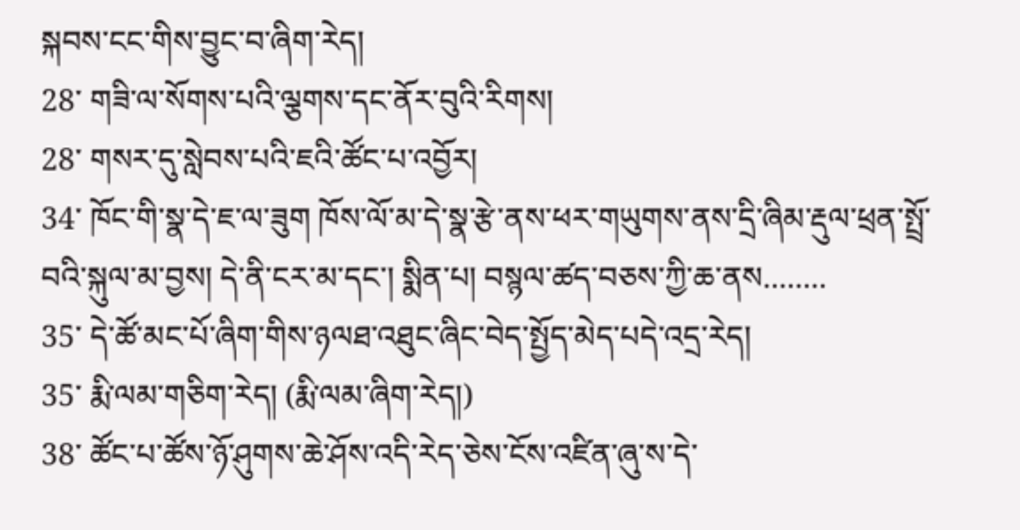སྐབས་ངང་གིས་བྱུང་བ་ཞིག་རེད།
28་ གཟི་ལ་སོགས་པའི་ལྕགས་དང་ནོར་བུའི་རིགས།
28་ གསར་དུ་སླེབས་པའི་ཇའི་ཚོང་པ་འབྱོར།
34་ ཁོང་གི་སྣ་དེ་ཇ་ལ་ཟུག ཁོས་ལོ་མ་དེ་སྣ་རྩེ་ནས་ཕར་གཡུགས་ནས་དྲི་ཞིམ་རྡུལ་ཕྲན་སྤྲོ་བའི་སྐུལ་མ་བྱས། དེ་ནི་ངར་མ་དང་། སྨིན་པ། བསྙལ་ཚད་བཅས་ཀྱི་ཆ་ནས........
35་ དེ་ཚོ་མང་པོ་ཞིག་གིས་ཉལཐ་འཐུང་ཞིང་བེད་སྤྱོད་མེད་པདེ་འདྲ་རེད།
35་ རྨི་ལམ་གཅིག་རེད། (རྨི་ལམ་ཞིག་རེད།)
38་ ཚོང་པ་ཚོས་ཉོ་ཤུགས་ཆེ་ཤོས་འདི་རེད་ཅེས་ངོས་འཛིན་ཞུ་ས་དེ་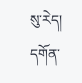སུ་རེད། དགོན་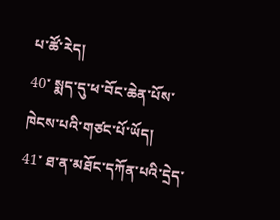པ་ཚོ་རེད།
40་ སྨད་དུ་ཕ་བོང་ཆེན་པོས་ཁེངས་པའི་གཙང་པོ་ཡོད།
41་ ཐ་ན་མཐོང་དཀོན་པའི་དྲེད་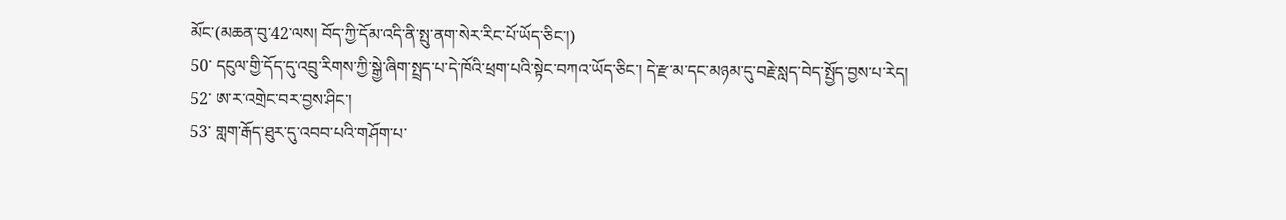མོང་(མཆན་བུ་42་ལས། བོད་ཀྱི་དོམ་འདི་ནི་སྤུ་ནག་སེར་རིང་པོ་ཡོད་ཅིང་།)
50་ དངུལ་གྱི་དོད་དུ་འབྲུ་རིགས་ཀྱི་སྒྱེ་ཞིག་སྤྲད་པ་དེ་ཁོའི་ཕྲག་པའི་སྟེང་བཀའ་ཡོད་ཅིང་། དེ་རྫ་མ་དང་མཉམ་དུ་བརྗེ་སླད་བེད་སྤྱོད་བྱས་པ་རེད།
52་ ཨ་ར་འགྲེང་བར་བྱས་ཤིང་།
53་ གླག་རྒོད་ཐུར་དུ་འབབ་པའི་གཤོག་པ་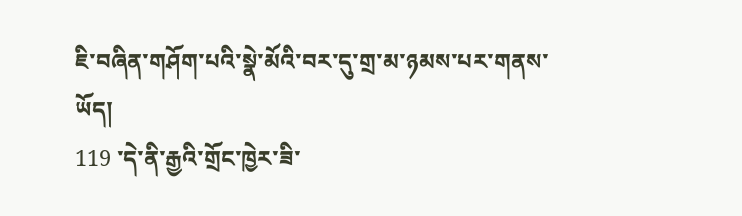ཇི་བཞིན་གཤོག་པའི་སྣེ་མོའི་བར་དུ་གྲ་མ་ཉམས་པར་གནས་ཡོད།
119 ་དེ་ནི་རྒྱའི་གྲོང་ཁྱེར་ཟི་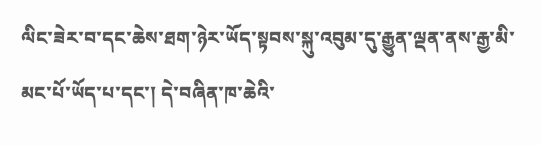ལིང་ཟེར་བ་དང་ཆེས་ཐག་ཉེར་ཡོད་སྟབས་སྐུ་འབུམ་དུ་རྒྱུན་ལྡན་ནས་རྒྱ་མི་མང་པོ་ཡོད་པ་དང་། དེ་བཞིན་ཁ་ཆེའི་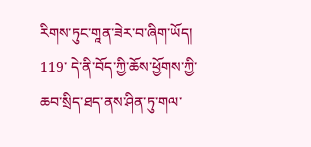རིགས་ཏུང་གཱན་ཟེར་བ་ཞིག་ཡོད།
119་ དེ་ནི་བོད་ཀྱི་ཆོས་ཕྱོགས་ཀྱི་ཆབ་སྲིད་ཐད་ནས་ཤིན་ཏུ་གལ་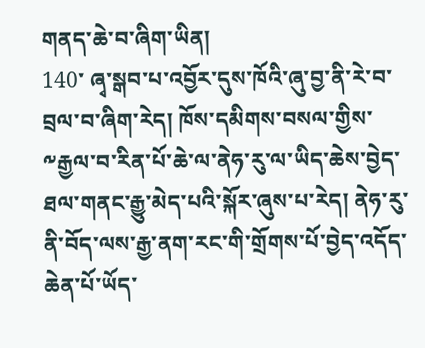གནད་ཆེ་བ་ཞིག་ཡིན།
140་ ཞྭ་སྒབ་པ་འབྱོར་དུས་ཁོའི་ཞུ་བྱ་ནི་རེ་བ་བྲལ་བ་ཞིག་རེད། ཁོས་དམིགས་བསལ་གྱིས་༸རྒྱལ་བ་རིན་པོ་ཆེ་ལ་ནེཧ་རུ་ལ་ཡིད་ཆེས་བྱེད་ཐལ་གནང་རྒྱུ་མེད་པའི་སྐོར་ཞུས་པ་རེད། ནེཧ་རུ་ནི་བོད་ལས་རྒྱ་ནག་རང་གི་གྲོགས་པོ་བྱེད་འདོད་ཆེན་པོ་ཡོད་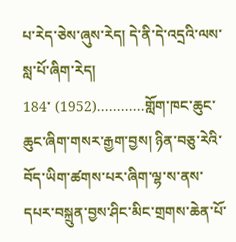པ་རེད་ཅེས་ཞུས་རེད། དེ་ནི་དེ་འདྲའི་ལས་སླ་པོ་ཞིག་རེད།
184་ (1952)............གློག་ཁང་ཆུང་ཆུང་ཞིག་གསར་རྒྱག་བྱས། ཉིན་བཅུ་རེའི་བོད་ཡིག་ཚགས་པར་ཞིག་ལྷ་ས་ནས་དཔར་བསྐྲུན་བྱས་ཤིང་མིང་གྲགས་ཆེན་པོ་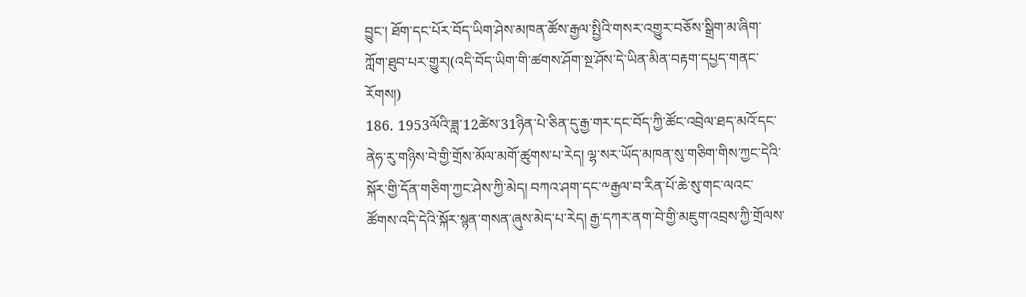བྱུང་། ཐོག་དང་པོར་བོད་ཡིག་ཤེས་མཁན་ཚོས་རྒྱལ་སྤྱིའི་གསར་འགྱུར་བཅོས་སྒྲིག་མ་ཞིག་ཀློག་ཐུབ་པར་གྱུར།(འདི་བོད་ཡིག་གི་ཚགས་ཤོག་སྔ་ཤོས་དེ་ཡིན་མིན་བརྟག་དཔྱད་གནང་རོགས།)
186. 1953ལོའི་ཟླ་12ཚེས་31ཉིན་པེ་ཅིན་དུ་རྒྱ་གར་དང་བོད་ཀྱི་ཚོང་འབྲེལ་ཐད་མའོ་དང་ནེཧ་རུ་གཉིས་བེ་གྱི་གྲོས་མོལ་མགོ་ཚུགས་པ་རེད། ལྷ་སར་ཡོད་མཁན་སུ་གཅིག་གིས་ཀྱང་དེའི་སྐོར་གྱི་དོན་གཅིག་ཀྱང་ཤེས་ཀྱི་མེད། བཀའ་ཤག་དང་༸རྒྱལ་བ་རིན་པོ་ཆེ་སུ་གང་ལའང་ཚོགས་འདི་དེའི་སྐོར་སྙན་གསན་ཞུས་མེད་པ་རེད། རྒྱ་དཀར་ནག་བེ་གྱི་མཇུག་འབྲས་ཀྱི་གྲོལས་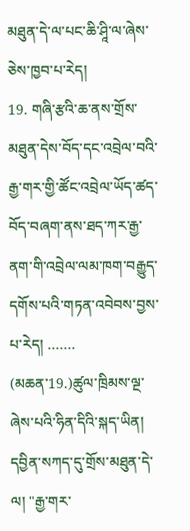མཐུན་དེ་ལ་པང་ཆི་ཤཱི་ལ་ཞེས་ཅེས་ཁྱབ་པ་རེད།
19. གཞི་རྩའི་ཆ་ནས་གྲོས་མཐུན་དེས་བོད་དང་འབྲེལ་བའི་རྒྱ་གར་གྱི་ཚོང་འབྲེལ་ཡོད་ཚད་བོད་བཞག་ནས་ཐད་ཀར་རྒྱ་ནག་གི་འབྲེལ་ལམ་ཁག་བརྒྱུད་དགོས་པའི་གཏན་འབེབས་བྱས་པ་རེད། .......
(མཆན་19.)ཚུལ་ཁྲིམས་ལྔ་ཞེས་པའི་ཧིན་དིའི་སྐད་ཡིན། དབྱིན་སཀད་དུ་གྲོས་མཐུན་དེ་ལ། "རྒྱ་གར་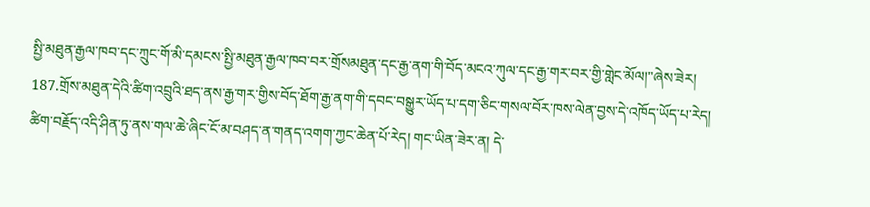སྤྱི་མཐུན་རྒྱལ་ཁབ་དང་ཀྲུང་གོ་མི་དམངས་སྤྱི་མཐུན་རྒྱལ་ཁབ་བར་གྲོསམཐུན་དང་རྒྱ་ནག་གི་བོད་མངའ་ཀུལ་དང་རྒྱ་གར་བར་གྱི་གླེང་མོལ།"ཞེས་ཟེར།
187.གྲོས་མཐུན་དེའི་ཚིག་འབྲུའི་ཐད་ནས་རྒྱ་གར་གྱིས་བོད་ཐོག་རྒྱ་ནག་གི་དབང་བསྒྱུར་ཡོད་པ་དག་ཅིང་གསལ་བོར་ཁས་ལེན་བྱས་དེ་འཁོད་ཡོད་པ་རེད། ཚིག་བརྗོད་འདི་ཤིན་ཏུ་ནས་གལ་ཆེ་ཞིང་ངོ་མ་བཤད་ན་གནད་འགག་ཀྱང་ཆེན་པོ་རེད། གང་ཡིན་ཟེར་ན། དེ་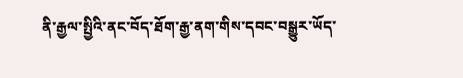ནི་རྒྱལ་སྤྱིའི་ནང་བོད་ཐོག་རྒྱ་ནག་གིས་དབང་བསྒྱུར་ཡོད་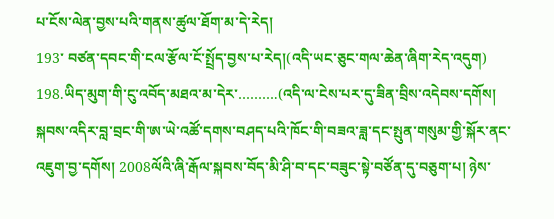པ་ངོས་ལེན་བྱས་པའི་གནས་ཚུལ་ཐོག་མ་དེ་རེད།
193་ བཙན་དབང་གི་ངལ་རྩོལ་ངོ་སྤྲོད་བྱས་པ་རེད།(འདི་ཡང་ཅུང་གལ་ཆེན་ཞིག་རེད་འདུག)
198.ཡིད་མུག་གི་ངུ་འབོད་མཐའ་མ་དེར་……….(འདི་ལ་ངེས་པར་དུ་ཟིན་བྲིས་འདེབས་དགོས། སྐབས་འདིར་བླ་བྲང་གི་ཨ་ཡེ་འཚོ་དགས་བཤད་པའི་ཁོང་གི་བཟའ་ཟླ་དང་སྤུན་གསུམ་གྱི་སྐོར་ནང་འཇུག་བྱ་དགོས། 2008ལོའི་ཞི་རྒོལ་སྐབས་བོད་མི་ཤི་བ་དང་བཟུང་སྟེ་བཙོན་དུ་བཅུག་པ། ཉེས་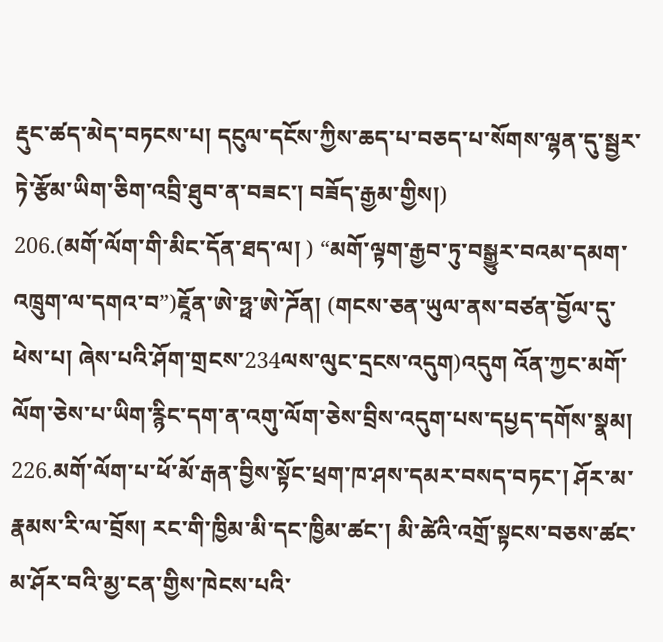རྡུང་ཚད་མེད་བཏངས་པ། དངུལ་དངོས་ཀྱིས་ཆད་པ་བཅད་པ་སོགས་ལྷན་དུ་སྦྱར་ཏེ་རྩོམ་ཡིག་ཅིག་འབྲི་ཐུབ་ན་བཟང་། བཟོད་རྒྱམ་གྱིས།)
206.(མགོ་ལོག་གི་མིང་དོན་ཐད་ལ། ) “མགོ་ལྟག་རྒྱབ་ཏུ་བསྒྱུར་བའམ་དམག་འཁྲུག་ལ་དགའ་བ”)ཇཱོན་ཨེ་ཧྥ་ཨེ་ཌོན། (གངས་ཅན་ཡུལ་ནས་བཙན་བྱོལ་དུ་ཕེས་པ། ཞེས་པའི་ཤོག་གྲངས་234ལས་ལུང་དྲངས་འདུག)འདུག འོན་ཀྱང་མགོ་ལོག་ཅེས་པ་ཡིག་རྙིང་དག་ན་འགུ་ལོག་ཅེས་བྲིས་འདུག་པས་དཔྱད་དགོས་སྣམ།
226.མགོ་ལོག་པ་ཕོ་མོ་རྒན་བྱིས་སྟོང་ཕྲག་ཁ་ཤས་དམར་བསད་བཏང་། ཤོར་མ་རྣམས་རི་ལ་བྲོས། རང་གི་ཁྱིམ་མི་དང་ཁྱིམ་ཚང་། མི་ཚེའི་འགྲོ་སྟངས་བཅས་ཚང་མ་ཤོར་བའི་མྱ་ངན་གྱིས་ཁེངས་པའི་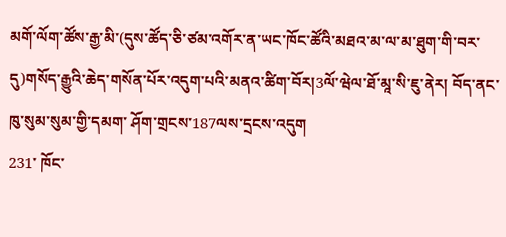མགོ་ལོག་ཚོས་རྒྱ་མི་(དུས་ཚོད་ཅི་ཙམ་འགོར་ན་ཡང་ཁོང་ཚོའི་མཐའ་མ་ལ་མ་ཐུག་གི་བར་དུ)གསོད་རྒྱུའི་ཆེད་གསོན་པོར་འདུག་པའི་མནའ་ཚིག་བོར།3ལོ་ཝེལ་ཐོ་མཱ་སི་ཇུ་ནེར། བོད་ནང་ཁུ་སུམ་སུམ་གྱི་དམག་ ཤོག་གྲངས་187ལས་དྲངས་འདུག
231་ ཁོང་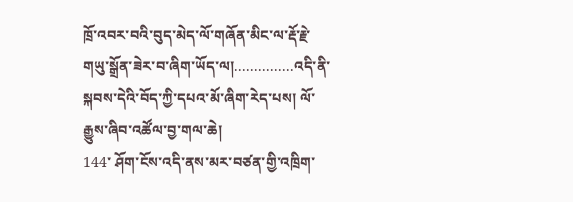ཁྲོ་འབར་བའི་བུད་མེད་ལོ་གཞོན་མིང་ལ་རྡོ་རྗེ་གཡུ་སྒྲོན་ཟེར་བ་ཞིག་ཡོད་ལ།...............འདི་ནི་སྐབས་དེའི་བོད་ཀྱི་དཔའ་མོ་ཞིག་རེད་པས། ལོ་རྒྱུས་ཞིབ་འཚོལ་བྱ་གལ་ཆེ།
144་ ཤོག་ངོས་འདི་ནས་མར་བཙན་གྱི་འཁྲིག་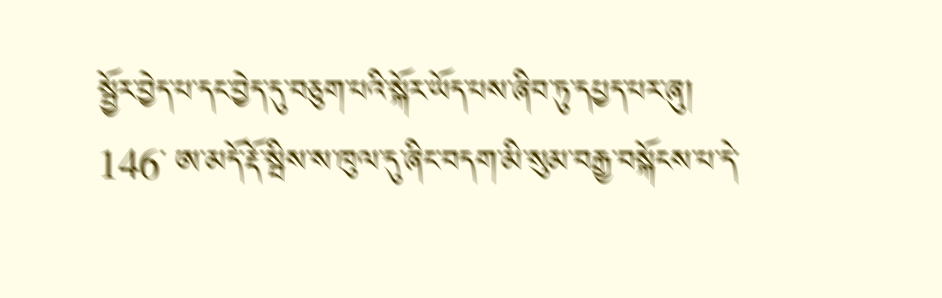སྦྱོར་བྱེད་པ་དང་བྱེད་དུ་བཅུག་པའི་སྐོར་ཡོད་པས་ཞིབ་ཏུ་དཔྱད་པར་ཞུ།
146་ ཨ་མདོ་རྡོ་སྦིས་ས་ཁུལ་དུ་ཞིང་བདག་མི་སུམ་བརྒྱ་བསྐོངས་པ་དེ་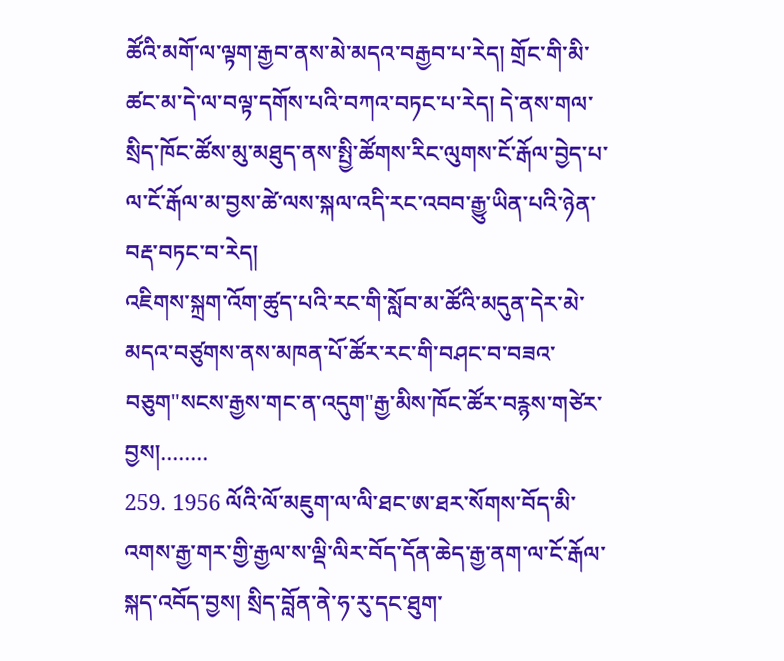ཚོའི་མགོ་ལ་ལྟག་རྒྱབ་ནས་མེ་མདའ་བརྒྱབ་པ་རེད། གྲོང་གི་མི་ཚང་མ་དེ་ལ་བལྟ་དགོས་པའི་བཀའ་བཏང་པ་རེད། དེ་ནས་གལ་སྲིད་ཁོང་ཚོས་མུ་མཐུད་ནས་སྤྱི་ཚོགས་རིང་ལུགས་ངོ་རྒོལ་བྱེད་པ་ལ་ངོ་རྒོལ་མ་བྱས་ཚེ་ལས་སྐལ་འདི་རང་འབབ་རྒྱུ་ཡིན་པའི་ཉེན་བརྡ་བཏང་བ་རེད།
འཇིགས་སྐྲག་འོག་ཚུད་པའི་རང་གི་སློབ་མ་ཚོའི་མདུན་དེར་མེ་མདའ་བཙུགས་ནས་མཁན་པོ་ཚོར་རང་གི་བཤང་བ་བཟའ་བཅུག"སངས་རྒྱས་གང་ན་འདུག"རྒྱ་མིས་ཁོང་ཚོར་བརྙས་གཙེར་བྱས།........
259. 1956 ལོའི་ལོ་མཇུག་ལ་ལི་ཐང་ཨ་ཐར་སོགས་བོད་མི་འགས་རྒྱ་གར་གྱི་རྒྱལ་ས་ལྡི་ལིར་བོད་དོན་ཆེད་རྒྱ་ནག་ལ་ངོ་རྒོལ་སྐད་འབོད་བྱས། སྲིད་བློན་ནེ་ཧ་རུ་དང་ཐུག་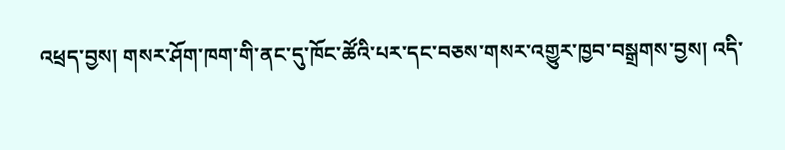འཕྲད་བྱས། གསར་ཤོག་ཁག་གི་ནང་དུ་ཁོང་ཚོའི་པར་དང་བཅས་གསར་འགྱུར་ཁྱབ་བསྒྲགས་བྱས། འདི་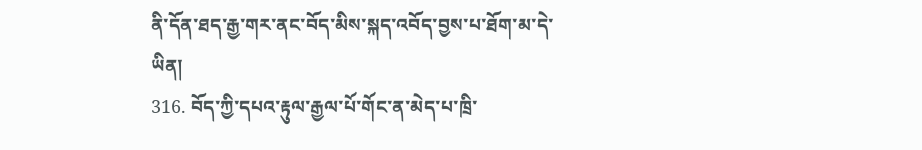ནི་དོན་ཐད་རྒྱ་གར་ནང་བོད་མིས་སྐད་འབོད་བྱས་པ་ཐོག་མ་དེ་ཡིན།
316. བོད་ཀྱི་དཔའ་རྟུལ་རྒྱལ་པོ་གོང་ན་མེད་པ་ཁྲི་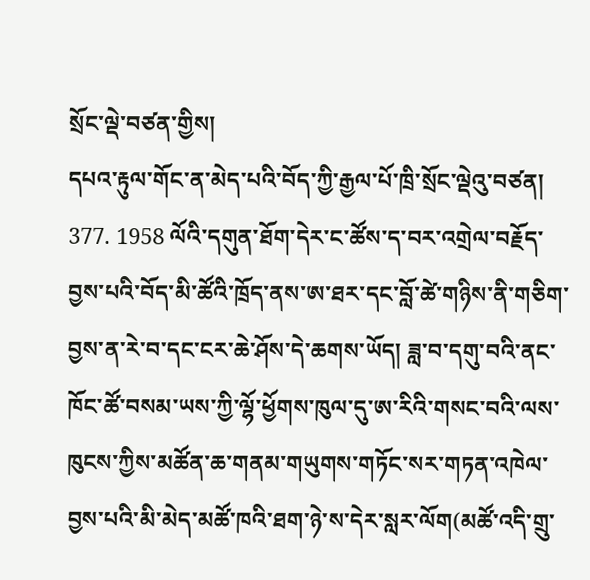སྲོང་ལྡེ་བཙན་གྱིས།
དཔའ་རྟུལ་གོང་ན་མེད་པའི་བོད་ཀྱི་རྒྱལ་པོ་ཁྲི་སྲོང་ལྡེའུ་བཙན།
377. 1958 ལོའི་དགུན་ཐོག་དེར་ང་ཚོས་ད་བར་འགྲེལ་བརྗོད་བྱས་པའི་བོད་མི་ཚོའི་ཁྲོད་ནས་ཨ་ཐར་དང་བློ་ཚེ་གཉིས་ནི་གཅིག་བྱས་ན་རེ་བ་དང་ངར་ཆེ་ཤོས་དེ་ཆགས་ཡོད། ཟླ་བ་དགུ་བའི་ནང་ཁོང་ཚོ་བསམ་ཡས་ཀྱི་ལྷོ་ཕྱོགས་ཁུལ་དུ་ཨ་རིའི་གསང་བའི་ལས་ཁུངས་ཀྱིས་མཚོན་ཆ་གནམ་གཡུགས་གཏོང་སར་གཏན་འཁེལ་བྱས་པའི་མི་མེད་མཚོ་ཁའི་ཐག་ཉེ་ས་དེར་སླར་ལོག(མཚོ་འདི་གྲུ་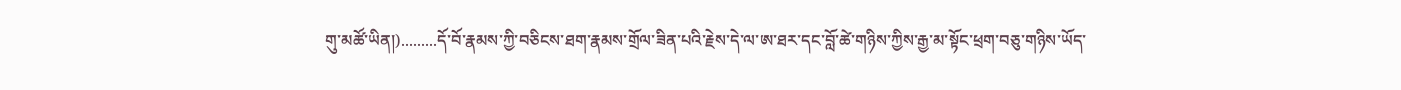གུ་མཚོ་ཡིན།).........དོ་བོ་རྣམས་ཀྱི་བཅིངས་ཐག་རྣམས་གྲོལ་ཟིན་པའི་རྗེས་དེ་ལ་ཨ་ཐར་དང་བློ་ཚེ་གཉིས་ཀྱིས་རྒྱ་མ་སྟོང་ཕྲག་བཅུ་གཉིས་ཡོད་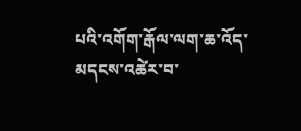པའི་འགོག་རྒོལ་ལག་ཆ་འོད་མདངས་འཚེར་བ་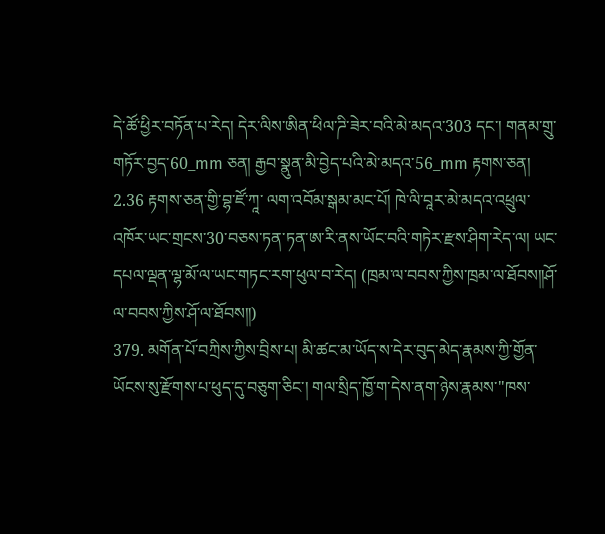དེ་ཚོ་ཕྱིར་བཏོན་པ་རེད། དེར་ལིས་ཨིན་ཕིལ་ཌི་ཟེར་བའི་མེ་མདའ་303 དང་། གནམ་གྲུ་གཏོར་བྱད་60_mm ཅན། རྒྱབ་སྣུན་མི་བྱེད་པའི་མེ་མདའ་56_mm རྟགས་ཅན། 2.36 རྟགས་ཅན་གྱི་བྷ་ཛོ་ཀཱ་ ལག་འབོམ་སྒམ་མང་པོ། ཁེ་ལི་བཱར་མེ་མདའ་འཕྲུལ་འཁོར་ཡང་གྲངས་30་བཅས་ཏན་ཏན་ཨ་རི་ནས་ཡོང་བའི་གཏེར་རྫས་ཤིག་རེད་ལ། ཡང་དཔལ་ལྡན་ལྷ་མོ་ལ་ཡང་གཏང་རག་ཕུལ་བ་རེད། (ཁྲམ་ལ་བབས་ཀྱིས་ཁྲམ་ལ་ཐོབས༎ཤོ་ལ་བབས་ཀྱིས་ཤོ་ལ་ཐོབས༎)
379. མགོན་པོ་བཀྲིས་ཀྱིས་བྲིས་པ། མི་ཚང་མ་ཡོད་ས་དེར་བུད་མེད་རྣམས་ཀྱི་གྱོན་ཡོངས་སུ་རྫོགས་པ་ཕུད་དུ་བཅུག་ཅིང་། གལ་སྲིད་ཁྱོ་ག་དེས་ནག་ཉེས་རྣམས་"ཁས་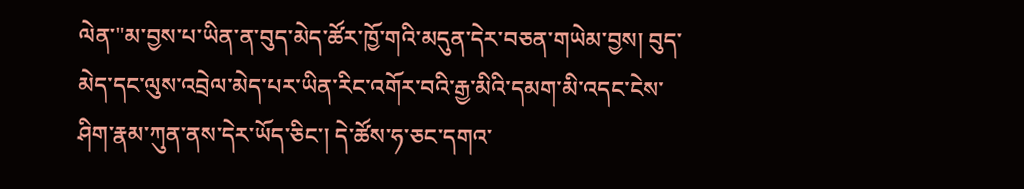ལེན་"མ་བྱས་པ་ཡིན་ན་བུད་མེད་ཚོར་ཁྱོ་གའི་མདུན་དེར་བཅན་གཡེམ་བྱས། བུད་མེད་དང་ལུས་འབྲེལ་མེད་པར་ཡིན་རིང་འགོར་བའི་རྒྱ་མིའི་དམག་མི་འདང་ངེས་ཤིག་རྣམ་ཀུན་ནས་དེར་ཡོད་ཅིང་། དེ་ཚོས་ཧ་ཅང་དགའ་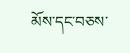མོས་དང་བཅས་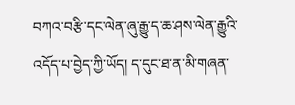བཀའ་བརྩི་དང་ལེན་ཞུ་རྒྱུ་ད་ཆ་ཤས་ལེན་རྒྱུའི་འདོད་པ་བྱེད་ཀྱི་ཡོད། ད་དུང་ཐ་ན་མི་གཞན་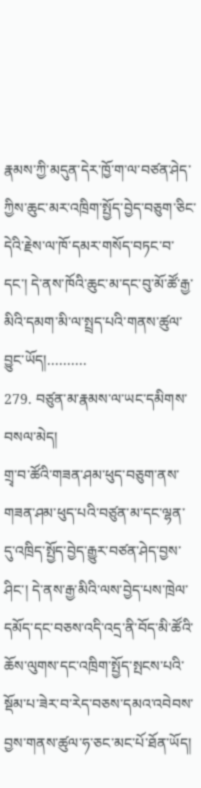རྣམས་ཀྱི་མདུན་དེར་ཁྱོ་ག་ལ་བཙན་ཤེད་ཀྱིས་ཆུང་མར་འཁྲིག་སྤྱོད་བྱེད་བཅུག་ཅིང་དེའི་རྗེས་ལ་ཁོ་དམར་གསོད་བཏང་བ་དང་། དེ་ནས་ཁོའི་ཆུང་མ་དང་བུ་མོ་ཚོ་རྒྱ་མིའི་དམག་མི་ལ་སྤྲད་པའི་གནས་ཚུལ་བྱུང་ཡོད།..........
279. བཙུན་མ་རྣམས་ལ་ཡང་དམིགས་བསལ་མེད།
གྲྭ་བ་ཚོའི་གཟན་ཤམ་ཕུད་བཅུག་ནས་གཟན་ཤམ་ཕུད་པའི་བཙུན་མ་དང་ལྷན་དུ་འཁྲིད་སྤྱོད་བྱེད་རྒྱུར་བཙན་ཤེད་བྱས་ཤིང་། དེ་ནས་རྒྱ་མིའི་ལས་བྱེད་པས་ཁྲེལ་དམོད་དང་བཅས་འདི་འདྲ་ནི་བོད་མི་ཚོའི་ཆོས་ལུགས་དང་འཁྲིག་སྤྱོད་སྤངས་པའི་སྡོམ་པ་ཟེར་བ་རེད་བཅས་དམའ་འབེབས་བྱས་གནས་ཚུལ་ཧ་ཅང་མང་པོ་ཐོན་ཡོད།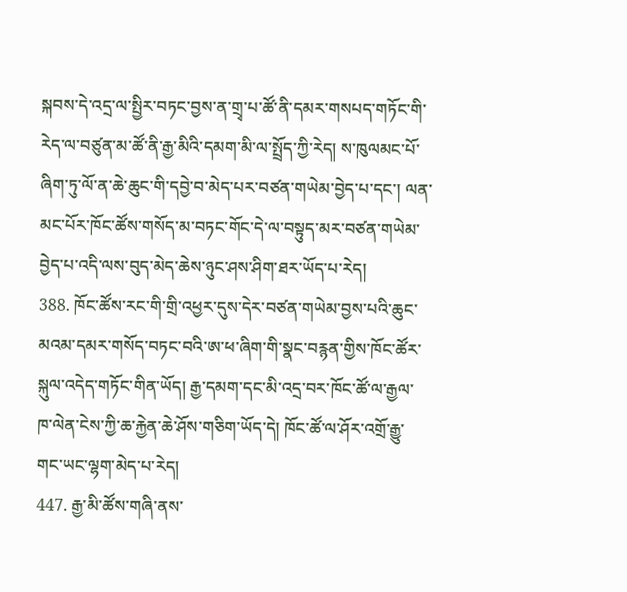སྐབས་དེ་འདྲ་ལ་སྤྱིར་བཏང་བྱས་ན་གྲྭ་པ་ཚོ་ནི་དམར་གསཔད་གཏོང་གི་རེད་ལ་བཙུན་མ་ཚོ་ནི་རྒྱ་མིའི་དམག་མི་ལ་སྤྲོད་ཀྱི་རེད། ས་ཁུལམང་པོ་ཞིག་ཏུ་ལོ་ན་ཆེ་ཆུང་གི་དབྱེ་བ་མེད་པར་བཙན་གཡེམ་བྱེད་པ་དང་། ལན་མང་པོར་ཁོང་ཚོས་གསོད་མ་བཏང་གོང་དེ་ལ་བསྟུད་མར་བཙན་གཡེམ་བྱེད་པ་འདི་ལས་བུད་མེད་ཆེས་ཉུང་ཤས་ཤིག་ཐར་ཡོད་པ་རེད།
388. ཁོང་ཚོས་རང་གི་གྲི་འཕྱར་དུས་དེར་བཙན་གཡེམ་བྱས་པའི་ཆུང་མའམ་དམར་གསོད་བཏང་བའི་ཨ་ཕ་ཞིག་གི་སྣང་བརྙན་གྱིས་ཁོང་ཚོར་སྐུལ་འདེད་གཏོང་གིན་ཡོད། རྒྱ་དམག་དང་མི་འདྲ་བར་ཁོང་ཚོ་ལ་རྒྱལ་ཁ་ལེན་ངེས་ཀྱི་ཆ་རྐྱེན་ཆེ་ཤོས་གཅིག་ཡོད་དེ། ཁོང་ཚོ་ལ་ཤོར་འགྲོ་རྒྱུ་གང་ཡང་ལྷག་མེད་པ་རེད།
447. རྒྱ་མི་ཚོས་གཞི་ནས་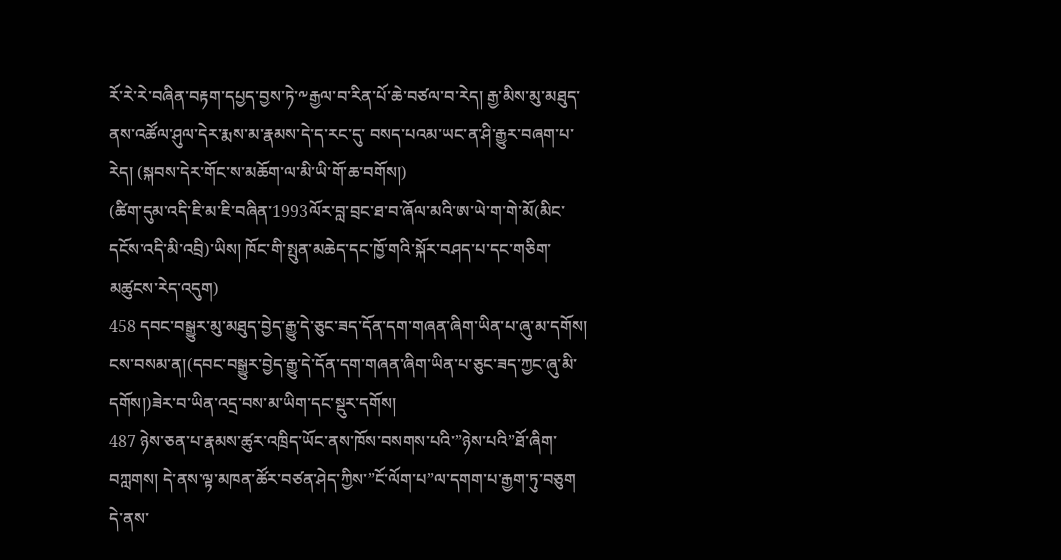རོ་རེ་རེ་བཞིན་བརྟག་དཔྱད་བྱས་ཏེ་༸རྒྱལ་བ་རིན་པོ་ཆེ་བཙལ་བ་རེད། རྒྱ་མིས་མུ་མཐུད་ནས་འཚོལ་ཤུལ་དེར་རྨས་མ་རྣམས་དེ་ད་རང་དུ་ བསད་པའམ་ཡང་ན་ཤི་རྒྱུར་བཞག་པ་རེད། (སྐབས་དེར་གོང་ས་མཆོག་ལ་མི་ཡི་གོ་ཆ་བགོས།)
(ཚིག་དུམ་འདི་ཇི་མ་ཇི་བཞིན་1993ལོར་བླ་བྲང་ཐ་བ་ཞོལ་མའི་ཨ་ཡེ་ག་གེ་མོ(མིང་དངོས་འདི་མི་འབྲི)་ཡིས། ཁོང་གི་སྤུན་མཆེད་དང་ཁྱོ་གའི་སྐོར་བཤད་པ་དང་གཅིག་མཚུངས་རེད་འདུག)
458 དབང་བསྒྱུར་མུ་མཐུད་བྱེད་རྒྱུ་དེ་ཅུང་ཟད་དོན་དག་གཞན་ཞིག་ཡིན་པ་ཞུ་མ་དགོས། ངས་བསམ་ན།(དབང་བསྒྱུར་བྱེད་རྒྱུ་དེ་དོན་དག་གཞན་ཞིག་ཡིན་པ་ཅུང་ཟད་ཀྱང་ཞུ་མི་དགོས།)ཟེར་བ་ཡིན་འདྲ་བས་མ་ཡིག་དང་སྡུར་དགོས།
487 ཉེས་ཅན་པ་རྣམས་ཚུར་འཁྲིད་ཡོང་ནས་ཁོས་བསགས་པའི་”ཉེས་པའི”ཐོ་ཞིག་བཀླགས། དེ་ནས་ལྟ་མཁན་ཚོར་བཙན་ཤེད་ཀྱིས་”ངོ་ལོག་པ”ལ་དགག་པ་རྒྱག་ཏུ་བཅུག དེ་ནས་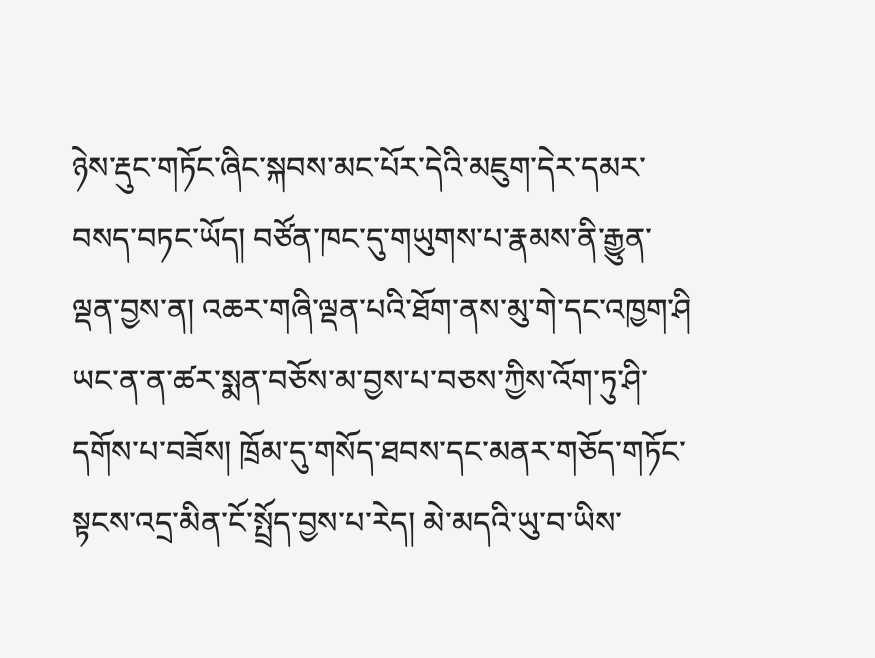ཉེས་རྡུང་གཏོང་ཞིང་སྐབས་མང་པོར་དེའི་མཇུག་དེར་དམར་བསད་བཏང་ཡོད། བཙོན་ཁང་དུ་གཡུགས་པ་རྣམས་ནི་རྒྱུན་ལྡན་བྱས་ན། འཆར་གཞི་ལྡན་པའི་ཐོག་ནས་མུ་གེ་དང་འཁྱག་ཤི ཡང་ན་ན་ཚར་སྨན་བཅོས་མ་བྱས་པ་བཅས་ཀྱིས་འོག་ཏུ་ཤི་དགོས་པ་བཟོས། ཁྲོམ་དུ་གསོད་ཐབས་དང་མནར་གཅོད་གཏོང་སྟངས་འདྲ་མིན་ངོ་སྤྲོད་བྱས་པ་རེད། མེ་མདའི་ཡུ་བ་ཡིས་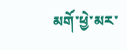མགོ་ཕྱེ་མར་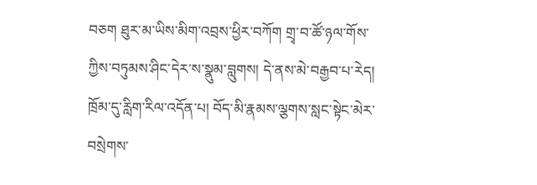བཅག ཐུར་མ་ཡིས་མིག་འབྲས་ཕྱིར་བཀོག གྲྭ་བ་ཚོ་ཉལ་གོས་ཀྱིས་བཏུམས་ཤིང་དེར་ས་སྣུམ་བླུགས། དེ་ནས་མེ་བརྒྱབ་པ་རེད། ཁྲོམ་དུ་རླིག་རིལ་འདོན་པ། བོད་མི་རྣམས་ལྕགས་སླང་སྟེང་མེར་བསྲེགས་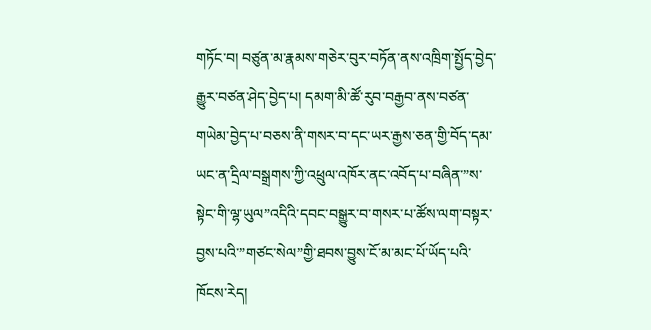གཏོང་བ། བཙུན་མ་རྣམས་གཅེར་བུར་བཏོན་ནས་འཁྲིག་སྤྱོད་བྱེད་རྒྱུར་བཙན་ཤེད་བྱེད་པ། དམག་མི་ཚོ་རུབ་བརྒྱབ་ནས་བཙན་གཡེམ་བྱེད་པ་བཅས་ནི་གསར་བ་དང་ཡར་རྒྱས་ཅན་གྱི་བོད་དམ་ཡང་ན་དྲིལ་བསྒྲགས་ཀྱི་འཕྲུལ་འཁོར་ནང་འབོད་པ་བཞིན་”ས་སྟེང་གི་ལྷ་ཡུལ”འདིའི་དབང་བསྒྱུར་བ་གསར་པ་ཚོས་ལག་བསྟར་བྱས་པའི་”གཙང་སེལ”གྱི་ཐབས་བྱུས་ངོ་མ་མང་པོ་ཡོད་པའི་ཁོངས་རེད།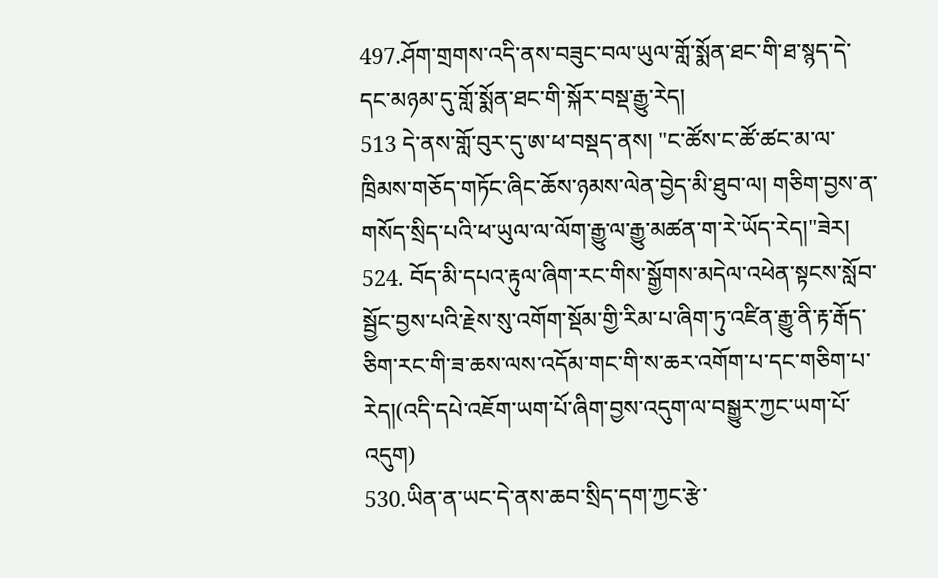497.ཤོག་གྲགས་འདི་ནས་བཟུང་བལ་ཡུལ་གློ་སྨོན་ཐང་གི་ཐ་སྙད་དེ་དང་མཉམ་དུ་གློ་སྨོན་ཐང་གི་སྐོར་བསྡ་རྒྱུ་རེད།
513 དེ་ནས་གློ་བུར་དུ་ཨ་ཕ་བསྡད་ནས། "ང་ཚོས་ང་ཚོ་ཚང་མ་ལ་ཁྲིམས་གཅོད་གཏོང་ཞིང་ཆོས་ཉམས་ལེན་བྱེད་མི་ཐུབ་ལ། གཅིག་བྱས་ན་གསོད་སྲིད་པའི་ཕ་ཡུལ་ལ་ལོག་རྒྱུ་ལ་རྒྱུ་མཚན་ག་རེ་ཡོད་རེད།"ཟེར།
524. བོད་མི་དཔའ་རྟུལ་ཞིག་རང་གིས་སྒྱོགས་མདེལ་འཕེན་སྟངས་སློབ་སྦྱོང་བྱས་པའི་རྗེས་སུ་འགོག་སྡོམ་གྱི་རིམ་པ་ཞིག་ཏུ་འཛིན་རྒྱུ་ནི་རྟ་རྒོད་ཅིག་རང་གི་ཟ་ཆས་ལས་འདོམ་གང་གི་ས་ཆར་འགོག་པ་དང་གཅིག་པ་རེད།(འདི་དཔེ་འཇོག་ཡག་པོ་ཞིག་བྱས་འདུག་ལ་བསྒྱུར་ཀྱང་ཡག་པོ་འདུག)
530.ཡིན་ན་ཡང་དེ་ནས་ཆབ་སྲིད་དག་ཀྱང་རྩེ་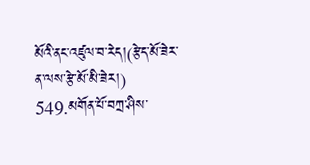མོའི་ནང་འཛུལ་བ་རེད།(རྩེད་མོ་ཟེར་ན་ལས་རྩེ་མོ་མི་ཟེར།)
549.མགོན་པོ་བཀྲ་ཤིས་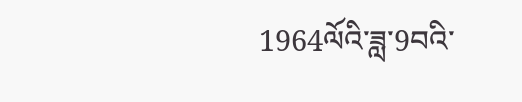1964ལོའི་ཟླ་9བའི་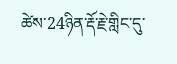ཚེས་24ཉིན་རྡོ་རྗེ་གླིང་དུ་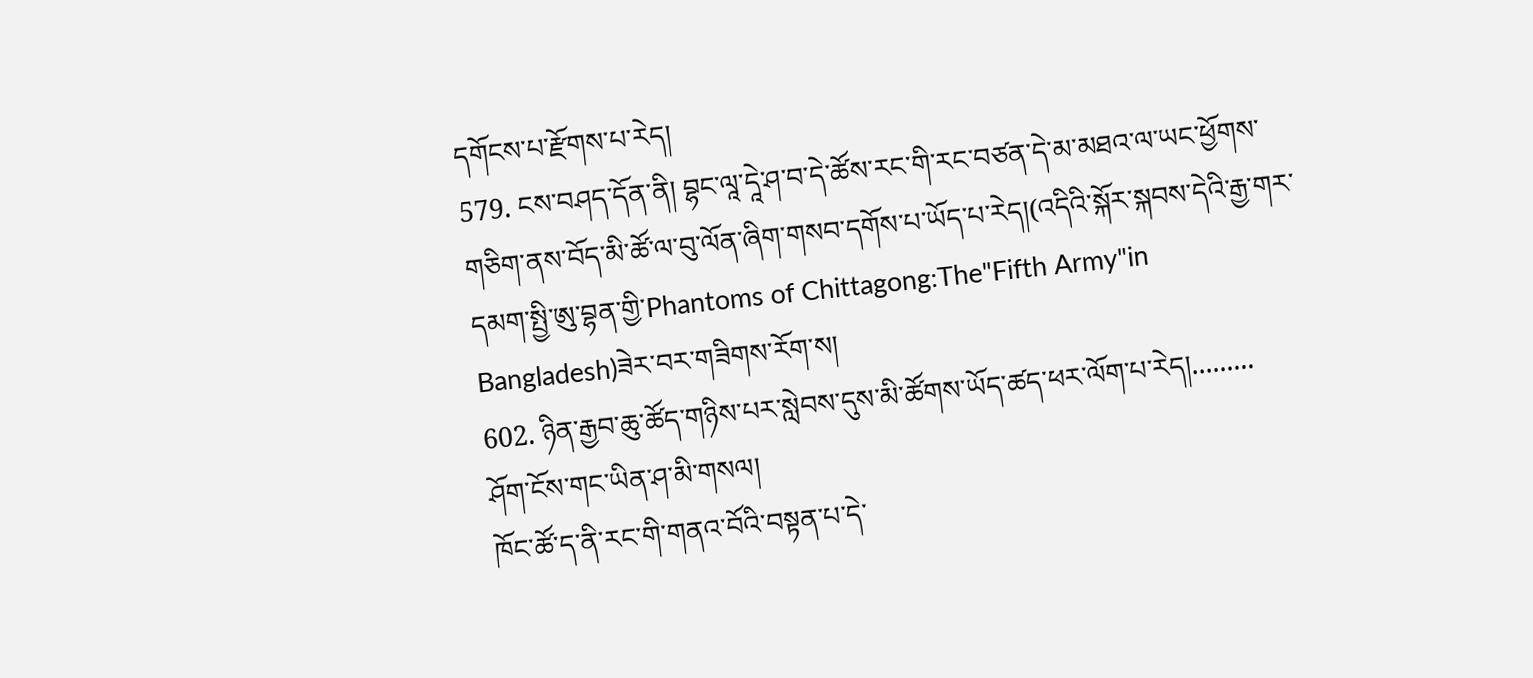དགོངས་པ་རྫོགས་པ་རེད།
579. ངས་བཤད་དོན་ནི། བྷང་ལཱ་དཱེ་ཤ་བ་དེ་ཚོས་རང་གི་རང་བཙན་དེ་མ་མཐའ་ལ་ཡང་ཕྱོགས་གཅིག་ནས་བོད་མི་ཚོ་ལ་བུ་ལོན་ཞིག་གསབ་དགོས་པ་ཡོད་པ་རེད།(འདིའི་སྐོར་སྐབས་དེའི་རྒྱ་གར་དམག་སྤྱི་ཨུ་བྷན་གྱི་Phantoms of Chittagong:The"Fifth Army"in Bangladesh)ཟེར་བར་གཟིགས་རོག་ས།
602. ཉིན་རྒྱབ་ཆུ་ཚོད་གཉིས་པར་སླེབས་དུས་མི་ཚོགས་ཡོད་ཚད་ཕར་ལོག་པ་རེད།.........
ཤོག་ངོས་གང་ཡིན་ཤ་མི་གསལ།
ཁོང་ཚོ་ད་ནི་རང་གི་གནའ་བོའི་བསྟན་པ་དེ་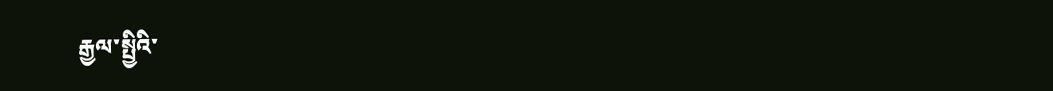རྒྱལ་སྤྱིའི་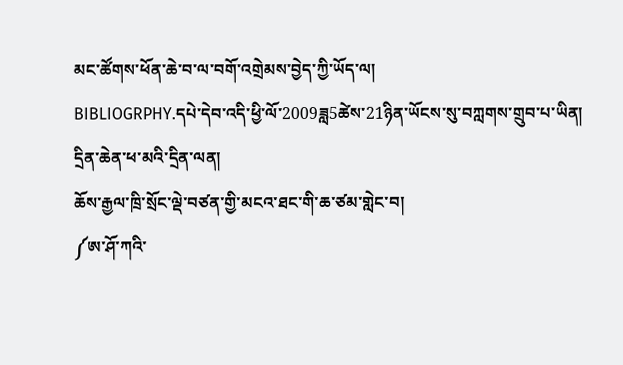མང་ཚོགས་ཕོན་ཆེ་བ་ལ་བགོ་འགྲེམས་བྱེད་ཀྱི་ཡོད་ལ།
BIBLIOGRPHY.དཔེ་དེབ་འདི་ཕྱི་ལོ་2009ཟླ5ཚེས་21ཉིན་ཡོངས་སུ་བཀླགས་གྲུབ་པ་ཡིན།
དྲིན་ཆེན་ཕ་མའི་དྲིན་ལན།
ཆོས་རྒྱལ་ཁྲི་སྲོང་ལྡེ་བཙན་གྱི་མངའ་ཐང་གི་ཆ་ཙམ་གླེང་བ།
༼ཨ་ཤོ་ཀའི་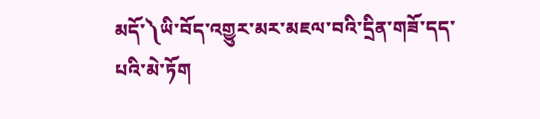མདོ་༽ཡི་བོད་འགྱུར་མར་མཇལ་བའི་དྲིན་གཟོ་དད་པའི་མེ་ཏོག